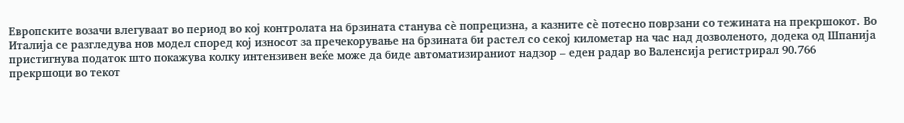Европските возачи влегуваат во период во кој контролата на брзината станува сè попрецизна, а казните сè потесно поврзани со тежината на прекршокот. Во Италија се разгледува нов модел според кој износот за пречекорување на брзината би растел со секој километар на час над дозволеното, додека од Шпанија пристигнува податок што покажува колку интензивен веќе може да биде автоматизираниот надзор – еден радар во Валенсија регистрирал 90.766 прекршоци во текот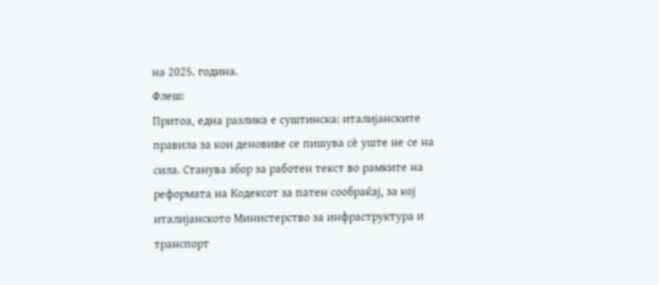на 2025. година.
Флеш:
Притоа, една разлика е суштинска: италијанските правила за кои деновиве се пишува сè уште не се на сила. Станува збор за работен текст во рамките на реформата на Кодексот за патен сообраќај, за кој италијанското Министерство за инфраструктура и транспорт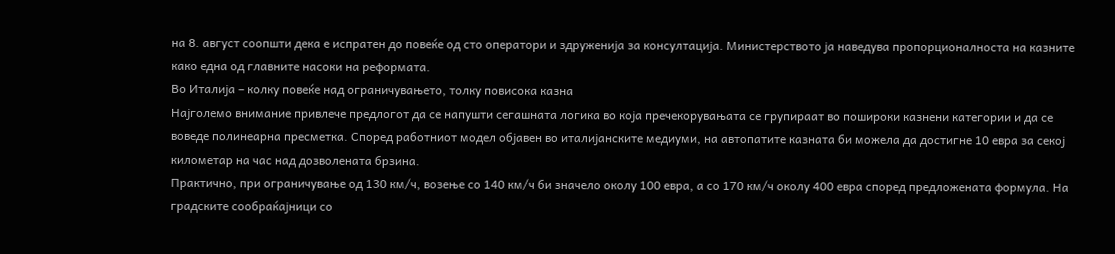на 8. август соопшти дека е испратен до повеќе од сто оператори и здруженија за консултација. Министерството ја наведува пропорционалноста на казните како една од главните насоки на реформата.
Во Италија – колку повеќе над ограничувањето, толку повисока казна
Најголемо внимание привлече предлогот да се напушти сегашната логика во која пречекорувањата се групираат во пошироки казнени категории и да се воведе полинеарна пресметка. Според работниот модел објавен во италијанските медиуми, на автопатите казната би можела да достигне 10 евра за секој километар на час над дозволената брзина.
Практично, при ограничување од 130 км/ч, возење со 140 км/ч би значело околу 100 евра, а со 170 км/ч околу 400 евра според предложената формула. На градските сообраќајници со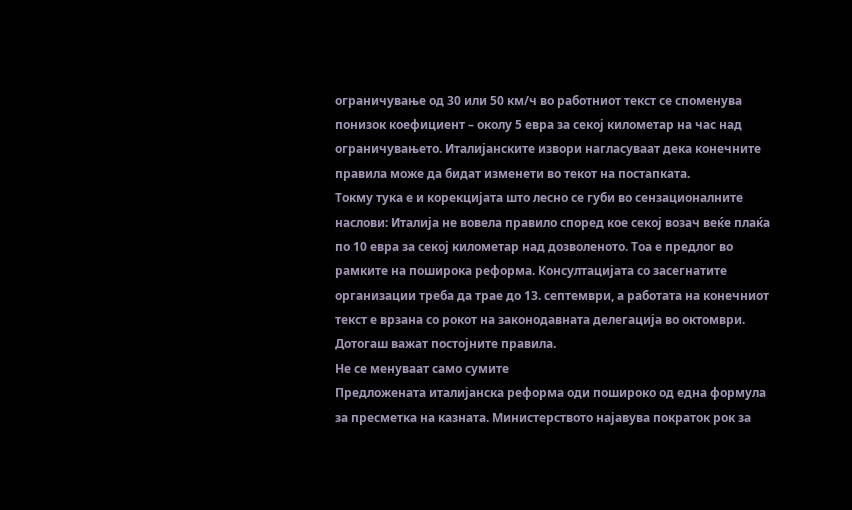ограничување од 30 или 50 км/ч во работниот текст се споменува понизок коефициент – околу 5 евра за секој километар на час над ограничувањето. Италијанските извори нагласуваат дека конечните правила може да бидат изменети во текот на постапката.
Токму тука е и корекцијата што лесно се губи во сензационалните наслови: Италија не вовела правило според кое секој возач веќе плаќа по 10 евра за секој километар над дозволеното. Тоа е предлог во рамките на поширока реформа. Консултацијата со засегнатите организации треба да трае до 13. септември, а работата на конечниот текст е врзана со рокот на законодавната делегација во октомври. Дотогаш важат постојните правила.
Не се менуваат само сумите
Предложената италијанска реформа оди пошироко од една формула за пресметка на казната. Министерството најавува пократок рок за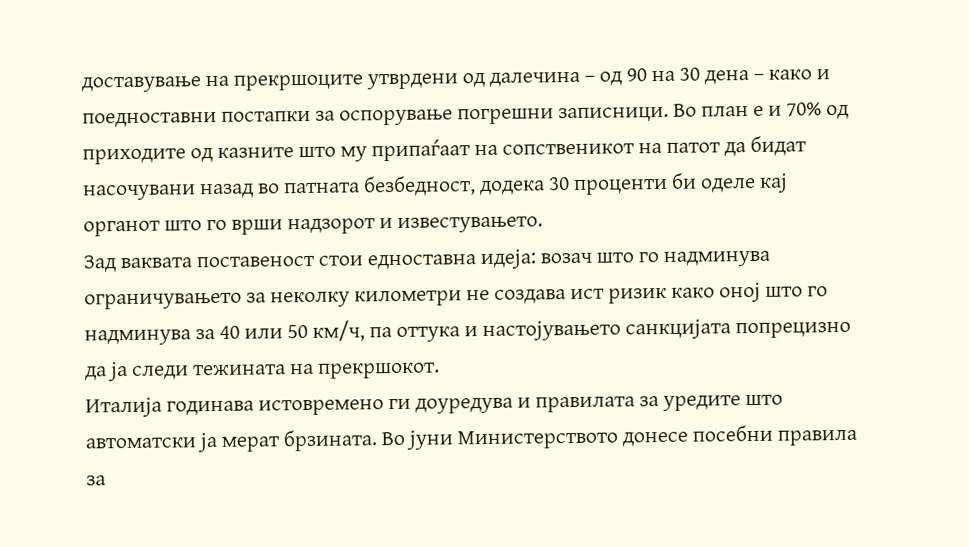доставување на прекршоците утврдени од далечина – од 90 на 30 дена – како и поедноставни постапки за оспорување погрешни записници. Во план е и 70% од приходите од казните што му припаѓаат на сопственикот на патот да бидат насочувани назад во патната безбедност, додека 30 проценти би оделе кај органот што го врши надзорот и известувањето.
Зад ваквата поставеност стои едноставна идеја: возач што го надминува ограничувањето за неколку километри не создава ист ризик како оној што го надминува за 40 или 50 км/ч, па оттука и настојувањето санкцијата попрецизно да ја следи тежината на прекршокот.
Италија годинава истовремено ги доуредува и правилата за уредите што автоматски ја мерат брзината. Во јуни Министерството донесе посебни правила за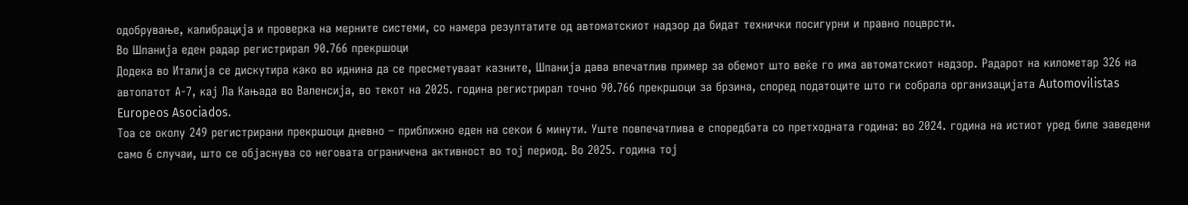одобрување, калибрација и проверка на мерните системи, со намера резултатите од автоматскиот надзор да бидат технички посигурни и правно поцврсти.
Во Шпанија еден радар регистрирал 90.766 прекршоци
Додека во Италија се дискутира како во иднина да се пресметуваат казните, Шпанија дава впечатлив пример за обемот што веќе го има автоматскиот надзор. Радарот на километар 326 на автопатот А-7, кај Ла Кањада во Валенсија, во текот на 2025. година регистрирал точно 90.766 прекршоци за брзина, според податоците што ги собрала организацијата Automovilistas Europeos Asociados.
Тоа се околу 249 регистрирани прекршоци дневно – приближно еден на секои 6 минути. Уште повпечатлива е споредбата со претходната година: во 2024. година на истиот уред биле заведени само 6 случаи, што се објаснува со неговата ограничена активност во тој период. Во 2025. година тој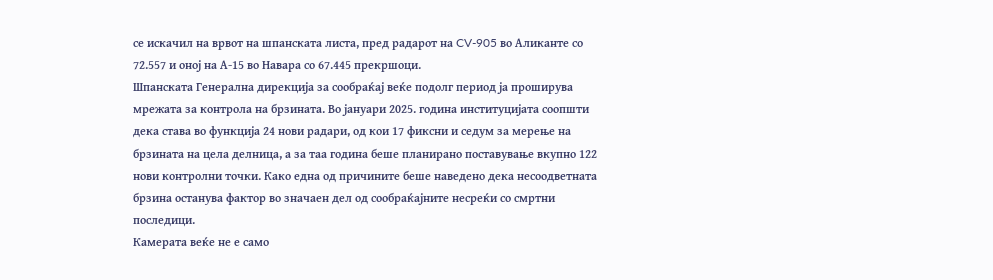се искачил на врвот на шпанската листа, пред радарот на CV-905 во Аликанте со 72.557 и оној на А-15 во Навара со 67.445 прекршоци.
Шпанската Генерална дирекција за сообраќај веќе подолг период ја проширува мрежата за контрола на брзината. Во јануари 2025. година институцијата соопшти дека става во функција 24 нови радари, од кои 17 фиксни и седум за мерење на брзината на цела делница, а за таа година беше планирано поставување вкупно 122 нови контролни точки. Како една од причините беше наведено дека несоодветната брзина останува фактор во значаен дел од сообраќајните несреќи со смртни последици.
Камерата веќе не е само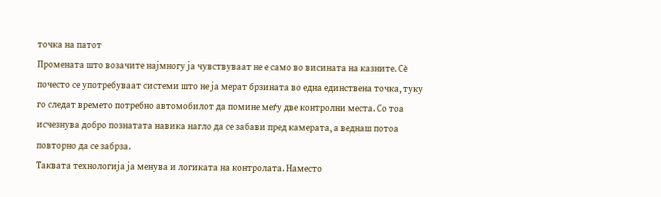точка на патот
Промената што возачите најмногу ја чувствуваат не е само во висината на казните. Сè почесто се употребуваат системи што не ја мерат брзината во една единствена точка, туку го следат времето потребно автомобилот да помине меѓу две контролни места. Со тоа исчезнува добро познатата навика нагло да се забави пред камерата, а веднаш потоа повторно да се забрза.
Таквата технологија ја менува и логиката на контролата. Наместо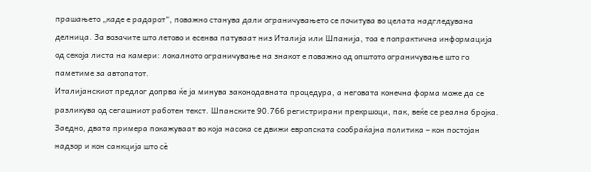прашањето „каде е радарот“, поважно станува дали ограничувањето се почитува во целата надгледувана делница. За возачите што летово и есенва патуваат низ Италија или Шпанија, тоа е попрактична информација од секоја листа на камери: локалното ограничување на знакот е поважно од општото ограничување што го паметиме за автопатот.
Италијанскиот предлог допрва ќе ја минува законодавната процедура, а неговата конечна форма може да се разликува од сегашниот работен текст. Шпанските 90.766 регистрирани прекршоци, пак, веќе се реална бројка. Заедно, двата примера покажуваат во која насока се движи европската сообраќајна политика – кон постојан надзор и кон санкција што сè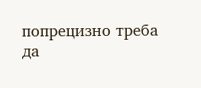попрецизно треба да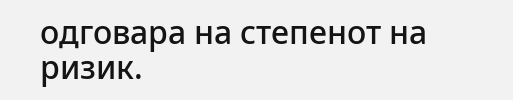одговара на степенот на ризик.